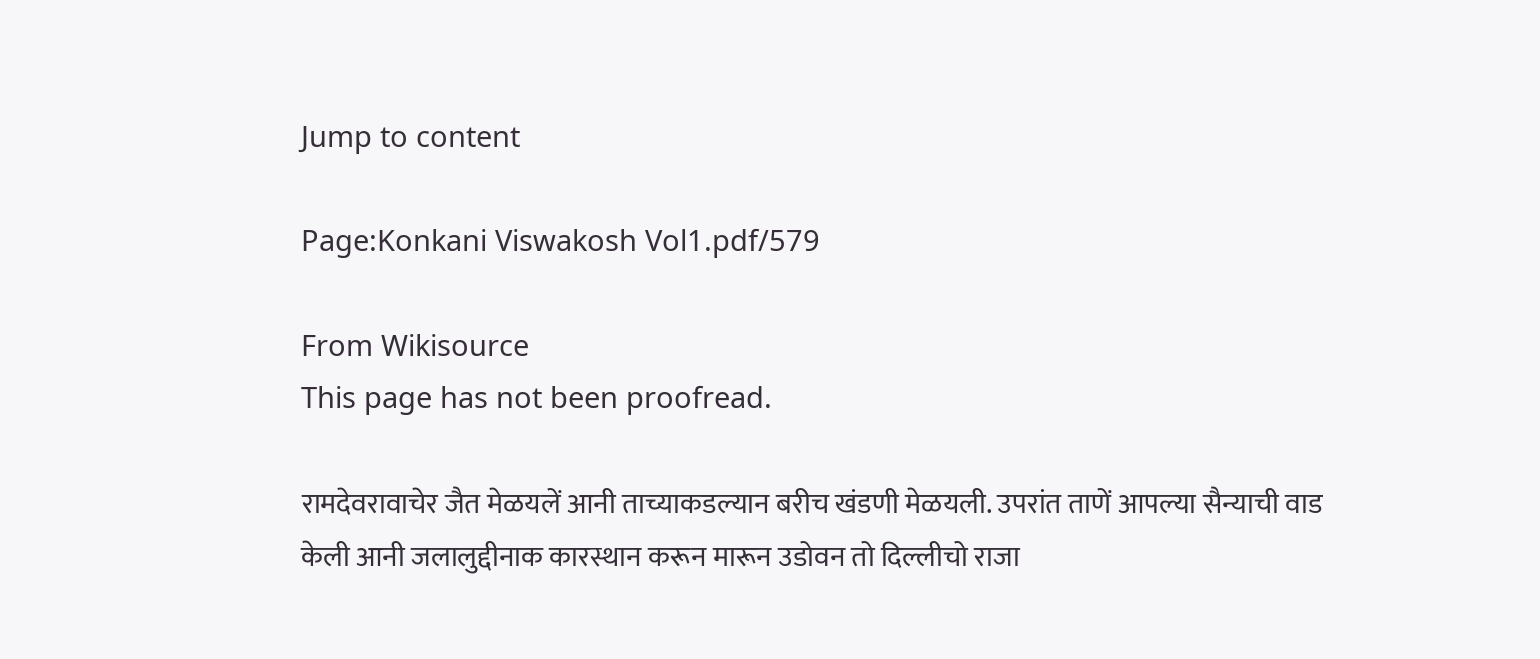Jump to content

Page:Konkani Viswakosh Vol1.pdf/579

From Wikisource
This page has not been proofread.

रामदेवरावाचेर जैत मेळयलें आनी ताच्याकडल्यान बरीच खंडणी मेळयली. उपरांत ताणें आपल्या सैन्याची वाड केली आनी जलालुद्दीनाक कारस्थान करून मारून उडोवन तो दिल्लीचो राजा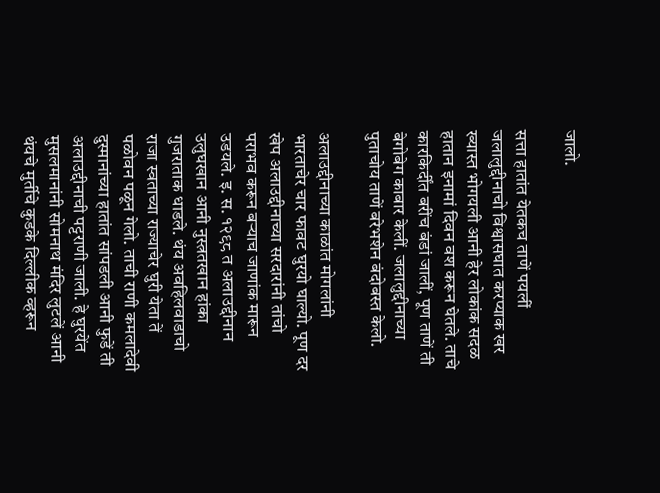जालो.

सत्ता हातांत येतकच ताणें पयलीं जलालुद्दीनाचो विश्वासघात करप्याक खर ख्यास्त भोगयली आनी हेर लोकांक सदळ हातान इनामां दिवन वश करून घेतले. ताचे कारकिर्दींत बरींच बंडां जालीं, पूण ताणें ती बेगोबेग काबार केलीं. जलालुद्दीनाच्या पुताचोय ताणें बरेभशेन बंदोबस्त केलो.

अलाउद्दीनाच्या काळांत मोगलांनी भारताचेर चार फावट घुरयो घाल्यो. पूण दर खेप अलाउद्दीनाच्या सरदारांनी तांचो पराभव करून बऱ्याच जाणांक मारून उडयले. इ. स. १२९८ त अलाउद्दीनान उलुघखान आनी नुस्त्रतखान हांका गुजराताक धाडले. थंय अवहिलवाडाचो राजा स्वताच्या राज्याचेर घुरी येता तें पळोवन पळून गेलो. ताची राणी कमलादेवी दुस्मानांच्या हातांत सांपडली आनी फुडें ती अलाउद्दीनाची पट्टराणी जाली. हे घुरयेंत मुसलमानांनी सोमनाथ मंदिर लुटलें आनी थंयचे मुर्तीचे कुडके दिल्लीक व्हरून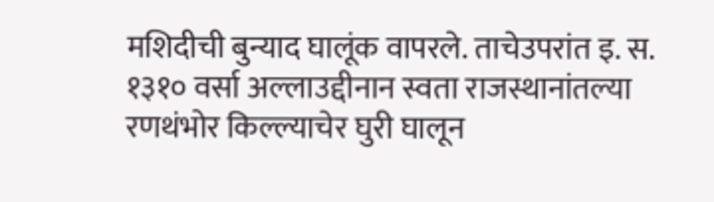मशिदीची बुन्याद घालूंक वापरले. ताचेउपरांत इ. स. १३१० वर्सा अल्लाउद्दीनान स्वता राजस्थानांतल्या रणथंभोर किल्ल्याचेर घुरी घालून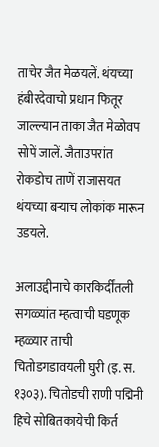ताचेर जैत मेळयलें. थंयच्या हंबीरदेवाचो प्रधान फितूर जाल्ल्यान ताका जैत मेळोवप सोपें जालें. जैताउपरांत रोकडोच ताणें राजासयत थंयच्या बऱ्याच लोकांक मारून उडयले.

अलाउद्दीनाचे कारकिर्दींतली सगळ्यांत म्हत्वाची घडणूक म्हळ्यार ताची चितोडगडावयली घुरी (इ. स. १३०३). चितोडची राणी पद्मिनी हिचे सोबितकायेची किर्त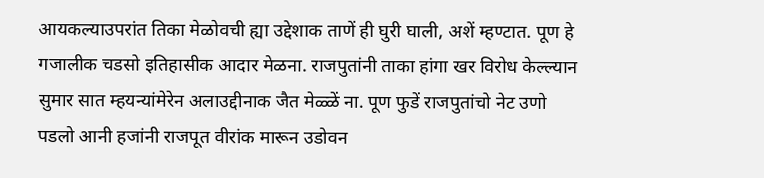आयकल्याउपरांत तिका मेळोवची ह्या उद्देशाक ताणें ही घुरी घाली, अशें म्हण्टात. पूण हे गजालीक चडसो इतिहासीक आदार मेळना. राजपुतांनी ताका हांगा खर विरोध केल्ल्यान सुमार सात म्हयन्यांमेरेन अलाउद्दीनाक जैत मेळ्ळें ना. पूण फुडें राजपुतांचो नेट उणो पडलो आनी हजांनी राजपूत वीरांक मारून उडोवन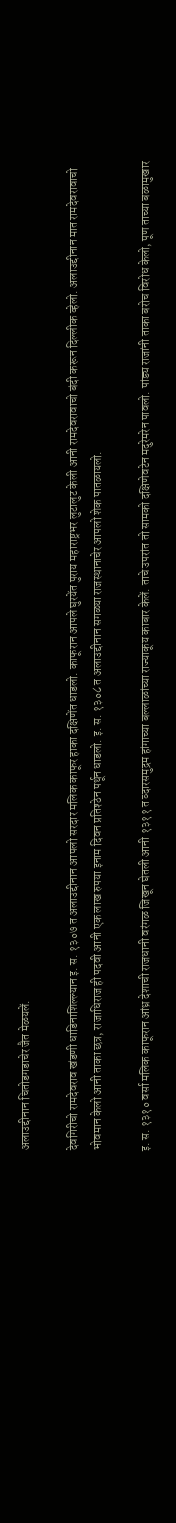अलाउद्दीनान चितोडगडाचेर जैत मेळयलें.

देवगिरीचो रामदेवराव खंडणी धाडिनाशिल्ल्यान इ. स. १३०७ त अलाउद्दीनान आपलो सरदार मलिक काफूर हाका दक्षिणेंत धाडलो. काफूरान आपले घुरयेंत पुराय महाराष्ट्रभर लुटालुट केली आनी रामदेवरावाचो बंदी करून दिल्लीक व्हेलो. अलाउद्दीनान मात रामदेवरावाचो भोवमान केलो आनी ताका छत्र, राजाधिराज ही पदवी आनी एक लाख रुपया इनाम दिवन प्रतिश्ठेन पर्थून धाडलो. इ. स. १३०८ त अलाउद्दीनान सगळ्या राजस्थानाचेर आपलो शेक पातळायलो.

इ. स. १३१० वर्सा मलिक काफूरान आंध्र देशाची राजधानी वरंगळ जिखून घेतली आनी १३११ त व्दारसमुद्रम हांगाच्या बल्लाळांच्या राज्याकूय काबार केलें. ताचे उपरांत तो सामको दक्षिणेवटेन मदुरेमरेन पावलो. पांड्य राजांनी ताका बरोच विरोध केलो, पूण ताच्या बळामुखार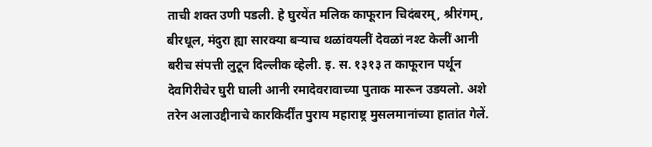ताची शक्त उणी पडली. हे घुरयेंत मलिक काफूरान चिदंबरम्, श्रीरंगम्, बीरधूल, मंदुरा ह्या सारक्या बऱ्याच थळांवयलीं देवळां नश्ट केलीं आनी बरीच संपत्ती लुटून दिल्लीक व्हेली. इ. स. १३१३ त काफूरान पर्थून देवगिरीचेर घुरी घाली आनी रमादेवरावाच्या पुताक मारून उडयलो. अशे तरेन अलाउद्दीनाचे कारकिर्दींत पुराय महाराष्ट्र मुसलमानांच्या हातांत गेलें.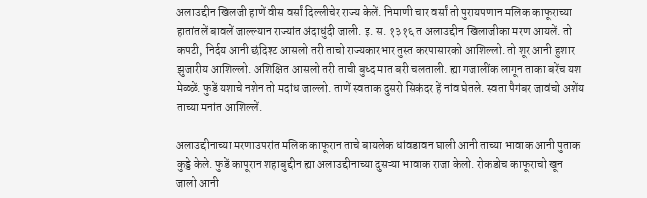अलाउद्दीन खिलजी हाणें वीस वर्सां दिल्लीचेर राज्य केलें. निमाणी चार वर्सां तो पुरायपणान मलिक काफूराच्या हातांतलें बावलें जाल्ल्यान राज्यांत अंदाधुंदी जाली. इ. स. १३१६ त अलाउद्दीन खिलाजीका मरण आयलें. तो कपटी, निर्दय आनी छंदिश्ट आसलो तरी ताचो राज्यकारभार तुस्त करपासारको आशिल्लो. तो शूर आनी हुशार झुजारीय आशिल्लो. अशिक्षित आसलो तरी ताची बुध्द मात बरी चलताली. ह्या गजालींक लागून ताका बरेंच यश मेळ्ळें. फुडें यशाचे नशेन तो मदांध जाल्लो. ताणें स्वताक दुसरो सिकंदर हें नांव घेतले. स्वता पैगंबर जावंचो अशेंय ताच्या मनांत आशिल्लें.

अलाउद्दीनाच्या मरणाउपरांत मलिक काफूरान ताचे बायलेक धांवडावन घाली आनी ताच्या भावाक आनी पुताक कुड्डे केले. फुडें कापूरान शहाबुद्दीन ह्या अलाउद्दीनाच्या दुसऱ्या भावाक राजा केलो. रोकडोच काफूराचो खून जालो आनी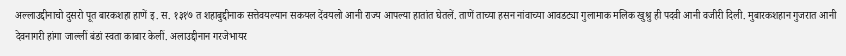अल्लाउद्दीनाचो दुसरो पूत बारकशहा हाणें इ. स. १३१७ त शहाबुद्दीनाक सत्तेवयल्यान सकयल देंवयलो आनी राज्य आपल्या हातांत घेतलें. ताणें ताच्या हसन नांवाच्या आवडट्या गुलामाक मलिक खुश्रु ही पदवी आनी वजीरी दिली. मुबारकशहान गुजरात आनी देवनागरी हांगा जाल्लीं बंडां स्वता काबार केलीं. अलाउद्दीनान गरजेभायर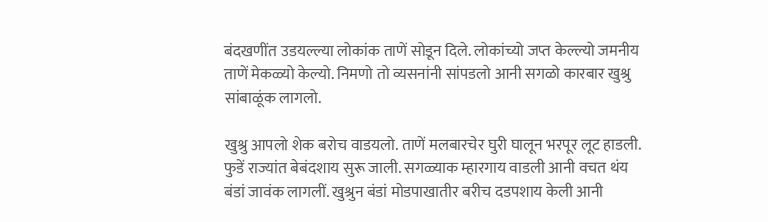बंदखणींत उडयल्ल्या लोकांक ताणें सोडून दिले. लोकांच्यो जप्त केल्ल्यो जमनीय ताणें मेकळ्यो केल्यो. निमणो तो व्यसनांनी सांपडलो आनी सगळो कारबार खुश्रु सांबाळूंक लागलो.

खुश्रु आपलो शेक बरोच वाडयलो. ताणें मलबारचेर घुरी घालून भरपूर लूट हाडली. फुडें राज्यांत बेबंदशाय सुरू जाली. सगळ्याक म्हारगाय वाडली आनी वचत थंय बंडां जावंक लागलीं. खुश्रुन बंडां मोडपाखातीर बरीच दडपशाय केली आनी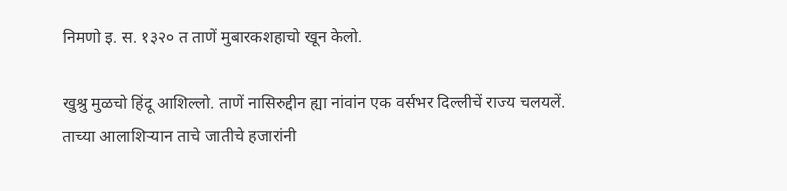निमणो इ. स. १३२० त ताणें मुबारकशहाचो खून केलो.

खुश्रु मुळचो हिंदू आशिल्लो. ताणें नासिरुद्दीन ह्या नांवांन एक वर्सभर दिल्लीचें राज्य चलयलें. ताच्या आलाशिऱ्यान ताचे जातीचे हजारांनी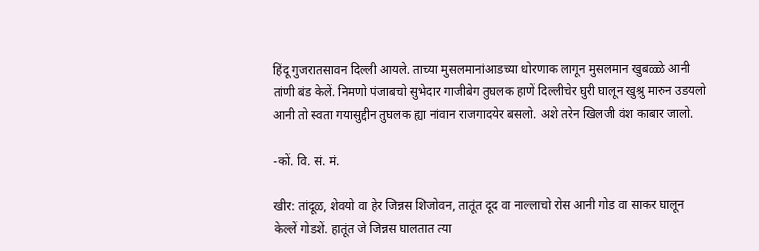हिंदू गुजरातसावन दिल्ली आयले. ताच्या मुसलमानांआडच्या धोरणाक लागून मुसलमान खुबळ्ळे आनी तांणी बंड केलें. निमणो पंजाबचो सुभेदार गाजीबेग तुघलक हाणें दिल्लीचेर घुरी घालून खुश्रु मारुन उडयलो आनी तो स्वता गयासुद्दीन तुघलक ह्या नांवान राजगादयेर बसलो. अशे तरेन खिलजी वंश काबार जालो.

-कों. वि. सं. मं.

खीर: तांदूळ, शेवयो वा हेर जिन्नस शिजोवन, तातूंत दूद वा नाल्लाचो रोस आनी गोड वा साकर घालून केल्लें गोडशें. हातूंत जे जिन्नस घालतात त्या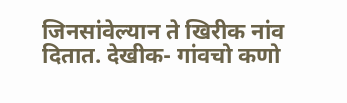जिनसांवेल्यान ते खिरीक नांव दितात. देखीक- गांवचो कणो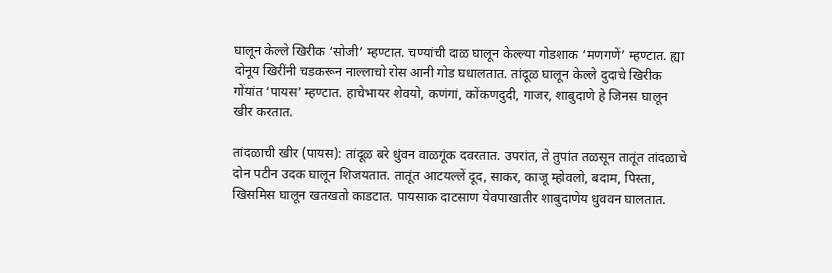घालून केल्ले खिरीक ‘सोजी’ म्हण्टात. चण्यांची दाळ घालून केल्ल्या गोडशाक ‘मणगणें’ म्हण्टात. ह्या दोनूय खिरींनी चडकरून नाल्लाचो रोस आनी गोड घधालतात. तांदूळ घालून केल्ले दुदाचे खिरीक गोंयांत ‘पायस’ म्हण्टात. हाचेभायर शेवयो, कणंगां, कोंकणदुदी, गाजर, शाबुदाणे हे जिनस घालून खीर करतात.

तांदळाची खीर (पायस): तांदूळ बरे धुंवन वाळगूंक दवरतात. उपरांत, ते तुपांत तळसून तातूंत तांदळाचे दोन पटीन उदक घालून शिजयतात. तातूंत आटयल्लें दूद, साकर, काजू म्होवलो, बदाम, पिस्ता, खिसमिस घालून खतखतो काडटात. पायसाक दाटसाण येवपाखातीर शाबुदाणेय धुववन घालतात.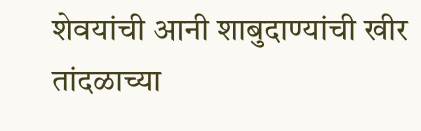शेवयांची आनी शाबुदाण्यांची खीर तांदळाच्या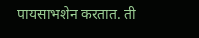पायसाभशेन करतात. ती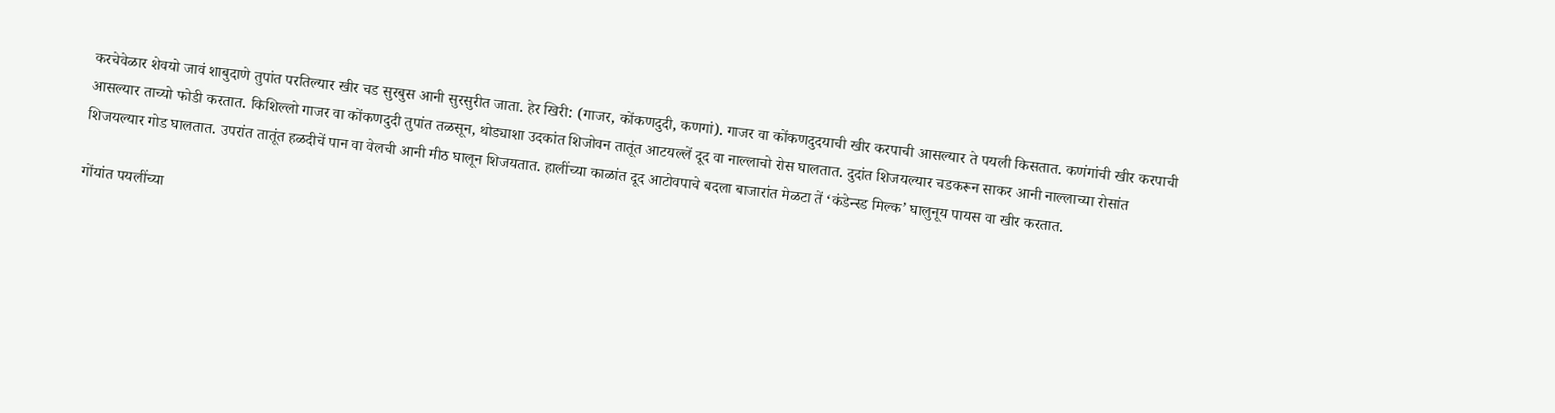करचेवेळार शेवयो जावं शाबुदाणे तुपांत परतिल्यार खीर चड सुरबुस आनी सुरसुरीत जाता. हेर खिरी: (गाजर, कोंकणदुदी, कणगां). गाजर वा कोंकणदुदयाची खीर करपाची आसल्यार ते पयली किसतात. कणंगांची खीर करपाची आसल्यार ताच्यो फोडी करतात. किशिल्लो गाजर वा कोंकणदुदी तुपांत तळसून, थोड्याशा उदकांत शिजोवन तातूंत आटयल्लें दूद वा नाल्लाचो रोस घालतात. दुदांत शिजयल्यार चडकरून साकर आनी नाल्लाच्या रोसांत शिजयल्यार गोड घालतात. उपरांत तातूंत हळदीचें पान वा वेलची आनी मीठ घालून शिजयतात. हालींच्या काळांत दूद आटोवपाचे बदला बाजारांत मेळटा तें ‘कंडेन्स्ड मिल्क’ घालुनूय पायस वा खीर करतात.

गोंयांत पयलींच्या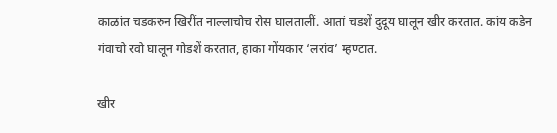काळांत चडकरुन खिरींत नाल्लाचोच रोस घालतालीं. आतां चडशें दुदूय घालून खीर करतात. कांय कडेन गंवाचो रवो घालून गोडशें करतात, हाका गोंयकार ‘लरांव’ म्हण्टात.

खीर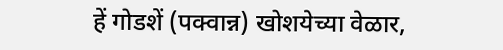हें गोडशें (पक्वान्न) खोशयेच्या वेळार,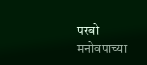परबो मनोवपाच्या